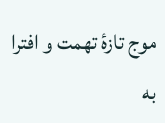موج تازهٔ تهمت و افترا به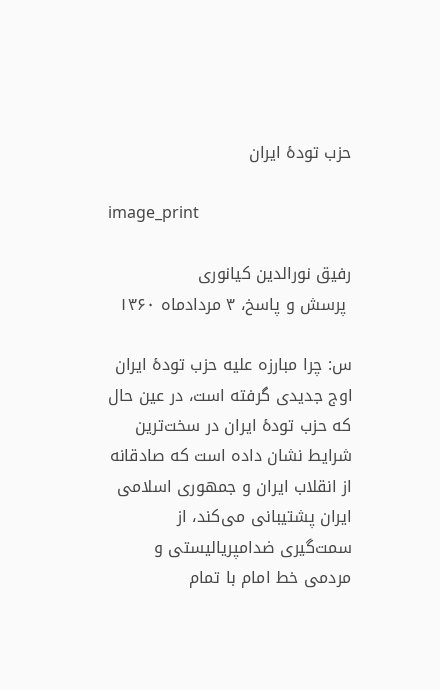حزب تودهٔ ایران

image_print

رفیق نورالدین کیانوری
 پرسش و پاسخ، ۳ مردادماه ۱۳۶۰

س: چرا مبارزه علیه حزب تودهٔ ایران اوج جدیدی گرفته است، در عین حال که حزب تودهٔ ایران در سخت‌ترین شرایط نشان داده است که صادقانه از انقلاب ایران و جمهوری اسلامی ایران پشتیبانی می‌کند، از سمت‌گیری ضدامپریالیستی و مردمی خط امام با تمام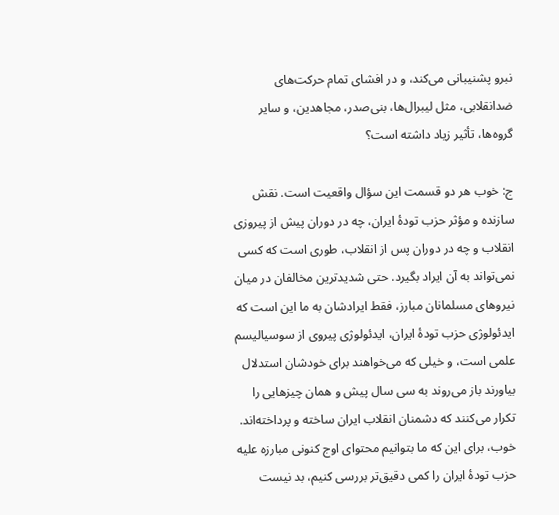نبرو پشنیبانی می‌کند، و در افشای تمام حرکت‌های ضدانقلابی، مثل لیبرال‌ها، بنی‌صدر، مجاهدین، و سایر گروه‌ها، تأثیر زیاد داشته است؟

ج: خوب هر دو قسمت این سؤال واقعیت است. نقش سازنده و مؤثر حزب تودهٔ ایران، چه در دوران پیش از پیروزی انقلاب و چه در دوران پس از انقلاب، طوری است که کسی نمی‌تواند به آن ایراد بگیرد. حتی شدیدترین مخالفان در میان نیروهای مسلمانان مبارز، فقط ایرادشان به ما این است که ایدئولوژی حزب تودهٔ ایران، ایدئولوژی پیروی از سوسیالیسم علمی است، و خیلی که می‌خواهند برای خودشان استدلال بیاورند باز می‌روند به سی سال پیش و همان چیزهایی را تکرار می‌کنند که دشمنان انقلاب ایران ساخته و پرداخته‌اند. خوب، برای این که ما بتوانیم محتوای اوج کنونی مبارزه علیه حزب تودهٔ ایران را کمی دقیق‌تر بررسی کنیم، بد نیست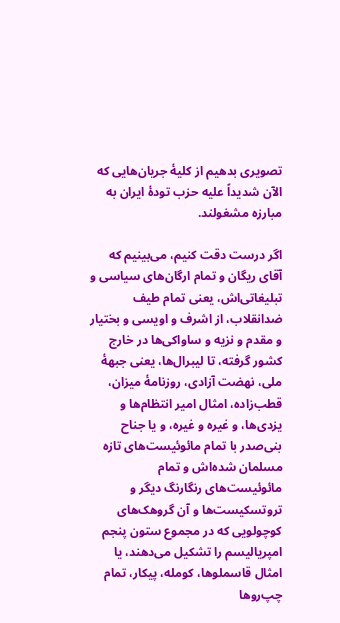تصویری بدهیم از کلیهٔ جریان‌هایی که الآن شدیداً علیه حزب تودهٔ ایران به مبارزه مشغولند.

اگر درست دقت کنیم، می‌بینیم که آقای ریگان و تمام ارگان‌های سیاسی و تبلیغاتی‌اش، یعنی تمام طیف ضدانقلاب، از اشرف و اویسی و بختیار و مقدم و نزیه و ساواکی‌ها در خارج کشور گرفته، تا لیبرال‌ها، یعنی جبههٔ ملی، نهضت آزادی، روزنامهٔ میزان، قطب‌زاده، امثال امیر انتظام‌ها و یزدی‌ها، و غیره و غیره، و یا جناح بنی‌صدر با تمام مائوئیست‌های تازه مسلمان شده‌اش و تمام مائوئیست‌های رنگارنگ دیگر و تروتسکیست‌ها و آن گروهک‌های کوچولویی که در مجموع ستون پنجم امپریالیسم را تشکیل می‌دهند، یا امثال قاسملوها، کومله، پیکار، تمام چپ‌روها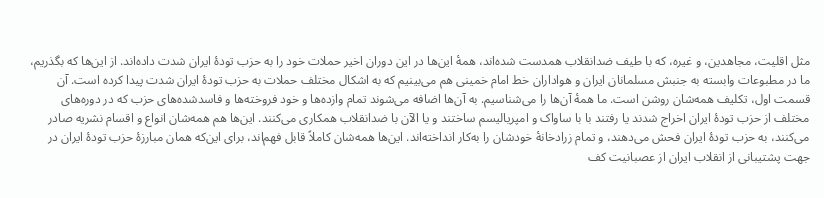مثل اقلیت، مجاهدین، و غیره، که با طیف ضدانقلاب همدست شده‌اند، همهٔ این‌ها در این دوران اخیر حملات خود را به حزب تودهٔ ایران شدت داده‌اند. از این‌ها که بگذریم، ما در مطبوعات وابسته به جنبش مسلمانان ایران و هواداران خط امام خمینی هم می‌بینیم که به اشکال مختلف حملات به حزب تودهٔ ایران شدت پیدا کرده است. آن قسمت اول، تکلیف همه‌شان روشن است. ما همهٔ آن‌ها را می‌شناسیم. به آن‌ها اضافه می‌شوند تمام وازده‌ها و خود فروخته‌ها و فاسدشده‌های حزب که در دوره‌های مختلف از حزب تودهٔ ایران اخراج شدند یا رفتند با با ساواک و امپریالیسم ساختند و یا الآن با ضدانقلاب همکاری می‌کنند. این‌ها هم همه‌شان انواع و اقسام نشریه صادر می‌کنند، به حزب تودهٔ ایران فحش می‌دهند، و تمام زرادخانهٔ خودشان را به‌کار انداخته‌اند. این‌ها همه‌شان کاملاً قابل فهم‌اند، برای این‌که همان مبارزهٔ حزب تودهٔ ایران در جهت پشتیبانی از انقلاب ایران از عصبانیت کف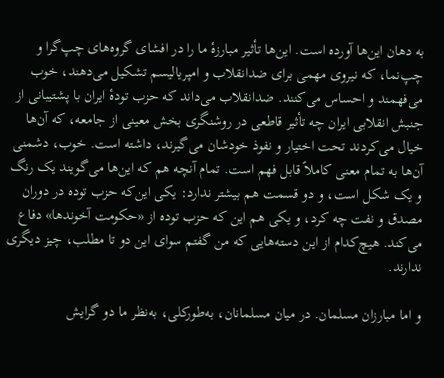به دهان این‌ها آورده است. این‌ها تأثیر مبارزهٔ ما را در افشای گروه‌های چپ‌گرا و چپ‌نما، که نیروی مهمی برای ضدانقلاب و امپریالیسم تشکیل می‌دهند، خوب می‌فهمند و احساس می‌کنند. ضدانقلاب می‌داند که حزب تودهٔ ایران با پشتیبانی از جنبش انقلابی ایران چه تأثیر قاطعی در روشنگری بخش معینی از جامعه، که آن‌ها خیال می‌کردند تحت اختیار و نفوذ خودشان می‌گیرند، داشته است. خوب، دشمنی آن‌ها به تمام معنی کاملاً قابل فهم است. تمام آنچه هم که این‌ها می‌گویند یک رنگ و یک شکل است، و دو قسمت هم بیشتر ندارد: یکی این‌که حزب توده در دوران مصدق و نفت چه کرد، و یکی هم این که حزب توده از «حکومت آخوندها» دفاع می‌کند. هیچ‌کدام از این دسته‌هایی که من گفتم سوای این دو تا مطلب، چیز دیگری ندارند.

و اما مبارزان مسلمان. در میان مسلمانان، به‌طورکلی، به‌نظر ما دو گرایش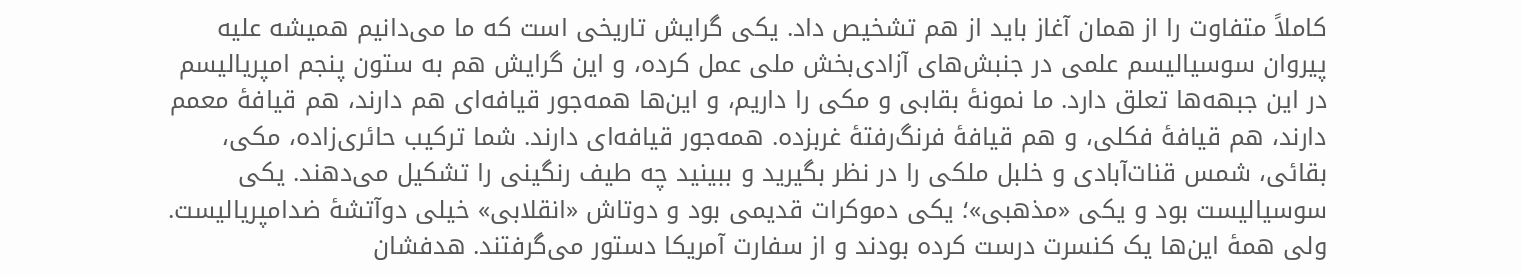کاملاً متفاوت را از همان آغاز باید از هم تشخیص داد. یکی گرایش تاریخی است که ما می‌دانیم همیشه علیه پیروان سوسیالیسم علمی در جنبش‌های آزادی‌بخش ملی عمل کرده، و این گرایش هم به ستون پنجم امپریالیسم در این جبهه‌ها تعلق دارد. ما نمونهٔ بقابی و مکی را داریم، و این‌ها همه‌جور قیافه‌ای هم دارند، هم قیافهٔ معمم دارند، هم قیافهٔ فکلی، و هم قیافهٔ فرنگ‌رفتهٔ غربزده. همه‌جور قیافه‌ای دارند. شما ترکیب حائری‌زاده، مکی، بقائی، شمس قنات‌آبادی و خلبل ملکی را در نظر بگیرید و ببینید چه طیف رنگینی را تشکیل می‌دهند. یکی سوسیالیست بود و یکی «مذهبی»؛ یکی دموکرات قدیمی بود و دوتاش «انقلابی» خیلی دوآتشهٔ ضدامپریالیست. ولی همهٔ این‌ها یک کنسرت درست کرده بودند و از سفارت آمریکا دستور می‌گرفتند. هدفشان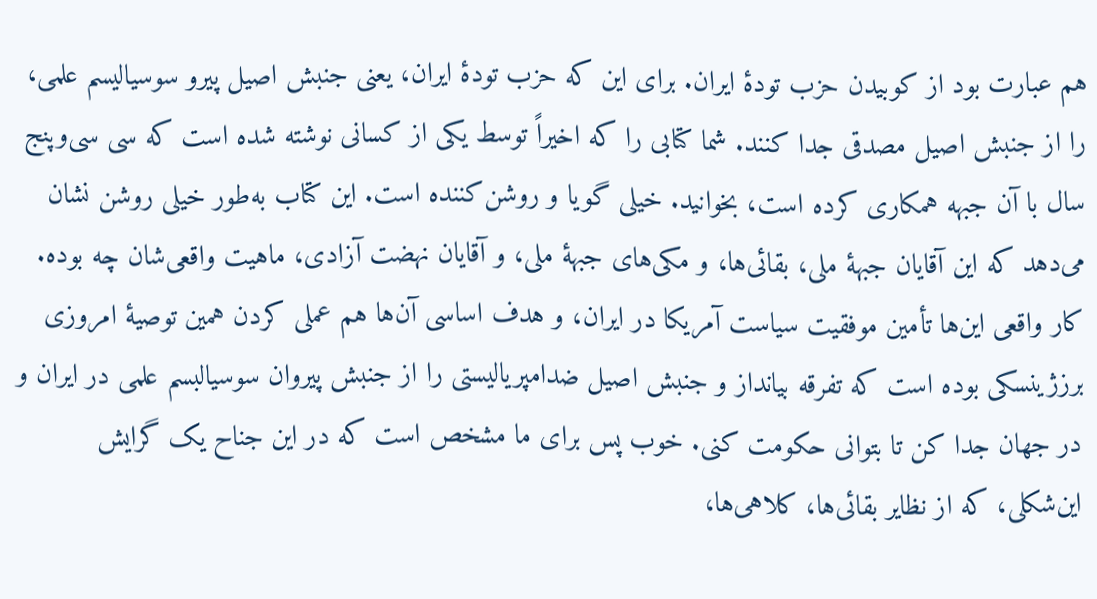هم عبارت بود از کوبیدن حزب تودهٔ ایران. برای این که حزب تودهٔ ایران، یعنی جنبش اصیل پیرو سوسیالیسم علمی، را از جنبش اصیل مصدقی جدا کنند. شما کتابی را که اخیراً توسط یکی از کسانی نوشته شده است که سی سی‌وپنج سال با آن جبهه همکاری کرده است، بخوانید. خیلی گویا و روشن‌کننده است. این کتاب به‌طور خیلی روشن نشان می‌دهد که این آقایان جبههٔ ملی، بقائی‌ها، و مکی‌های جبههٔ ملی، و آقایان نهضت آزادی، ماهیت واقعی‌شان چه بوده. کار واقعی این‌ها تأمین موفقیت سیاست آمریکا در ایران، و هدف اساسی آن‌ها هم عملی کردن همین توصیهٔ امروزی برزژینسکی بوده است که تفرقه بیانداز و جنبش اصیل ضدامپریالیستی را از جنبش پیروان سوسیالبسم علمی در ایران و در جهان جدا کن تا بتوانی حکومت کنی. خوب پس برای ما مشخص است که در این جناح یک گرایش این‌شکلی، که از نظایر بقائی‌ها، کلاهی‌ها،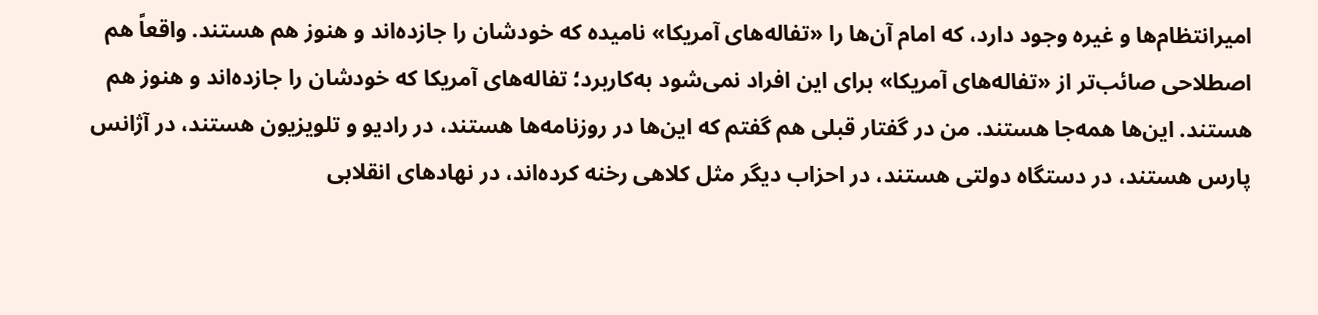امیرانتظام‌ها و غیره وجود دارد، که امام آن‌ها را «تفاله‌های آمریکا» نامیده که خودشان را جازده‌اند و هنوز هم هستند. واقعاً هم اصطلاحی صائب‌تر‌ از «تفاله‌های آمریکا» برای این افراد نمی‌شود به‌کاربرد؛ تفاله‌های آمریکا که خودشان را جازده‌اند و هنوز هم هستند. این‌ها همه‌جا هستند. من در گفتار قبلی هم گفتم که این‌ها در روزنامه‌ها هستند، در رادیو و تلویزیون هستند، در آژانس پارس هستند، در دستگاه دولتی هستند، در احزاب دیگر مثل کلاهی رخنه کرده‌اند، در نهادهای انقلابی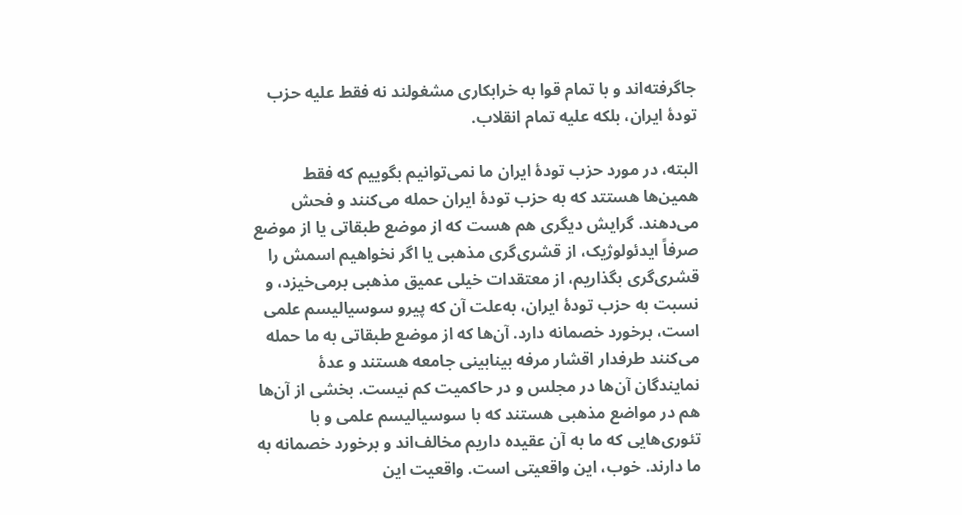جاگرفته‌اند و با تمام قوا به خرابکاری مشغولند نه فقط علیه حزب تودهٔ ایران، بلکه علیه تمام انقلاب.

البته، در مورد حزب تودهٔ ایران ما نمی‌توانیم بگوییم که فقط همین‌ها هستتد که به حزب تودهٔ ایران حمله می‌کنند و فحش می‌دهند. گرایش دیگری هم هست که از موضع طبقاتی یا از موضع صرفاً ایدئولوژیک، از قشری‌گری مذهبی یا اگر نخواهیم اسمش را قشری‌گری بگذاریم، از معتقدات خیلی عمیق مذهبی برمی‌خیزد، و نسبت به حزب تودهٔ ایران، به‌علت آن که پیرو سوسیالیسم علمی است، برخورد خصمانه دارد. آن‌ها که از موضع طبقاتی به ما حمله می‌کنند طرفدار اقشار مرفه بینابینی جامعه هستند و عدهٔ نمایندگان آن‌ها در مجلس و در حاکمیت کم نیست. بخشی از آن‌ها هم در مواضع مذهبی هستند که با سوسیالیسم علمی و با تئوری‌هایی که ما به آن عقیده داریم مخالف‌اند و برخورد خصمانه به ما دارند. خوب، این واقعیتی است. واقعیت این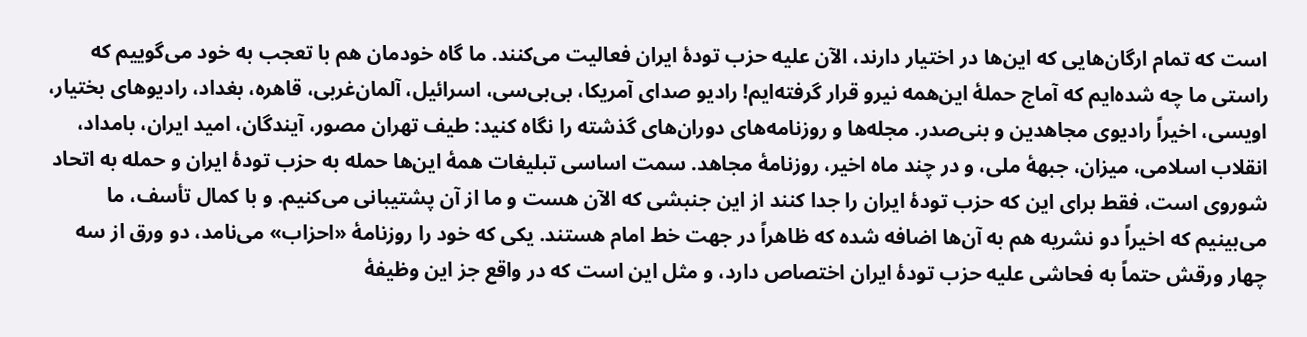است که تمام ارگان‌هایی که این‌ها در اختیار دارند، الآن علیه حزب تودهٔ ایران فعالیت می‌کنند. ما گاه خودمان هم با تعجب به خود می‌گوییم که راستی ما چه شده‌ایم که آماج حملهٔ این‌همه نیرو قرار گرفته‌ایم! رادیو صدای آمریکا، بی‌بی‌سی، اسرائیل، آلمان‌غربی، قاهره، بغداد، رادیوهای بختیار، اویسی، اخیراً رادیوی مجاهدین و بنی‌صدر. مجله‌ها و روزنامه‌های دوران‌های گذشته را نگاه کنید: طیف تهران مصور، آیندگان، امید ایران، بامداد، انقلاب اسلامی، میزان، جبههٔ ملی، و در چند ماه اخیر، روزنامهٔ مجاهد. سمت اساسی تبلیغات همهٔ این‌ها حمله به حزب تودهٔ ایران و حمله به اتحاد شوروی است، فقط برای این که حزب تودهٔ ایران را جدا کنند از این جنبشی که الآن هست و ما از آن پشتیبانی می‌کنیم. و با کمال تأسف، ما می‌بینیم که اخیراً دو نشریه هم به آن‌ها اضافه شده که ظاهراً در جهت خط امام هستند. یکی که خود را روزنامهٔ «احزاب» می‌نامد، دو ورق از سه چهار ورقش حتماً به فحاشی علیه حزب تودهٔ ایران اختصاص دارد، و مثل این است که در واقع جز این وظیفهٔ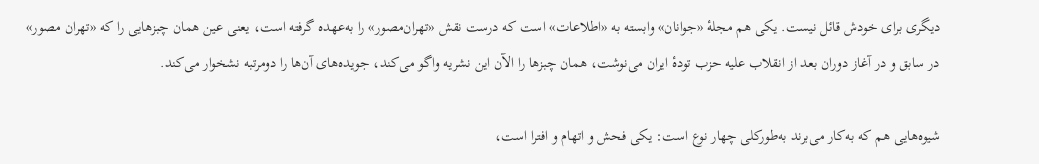دیگری برای خودش قائل نیست. یکی هم مجلهٔ «جوانان» وابسته به «اطلاعات» است که درست نقش «تهران‌مصور» را به‌عهده گرفته است، یعنی عین همان چبزهایی را که «تهران مصور» در سابق و در آغاز دوران بعد از انقلاب علیه حزب تودهٔ ایران می‌نوشت، همان چبزها را الآن این نشریه واگو می‌کند، جویده‌های آن‌ها را دومرتبه نشخوار می‌کند.

شیوه‌هایی هم که به‌کار می‌برند به‌طورکلی چهار نوع است: یکی فحش و اتهام و افترا است،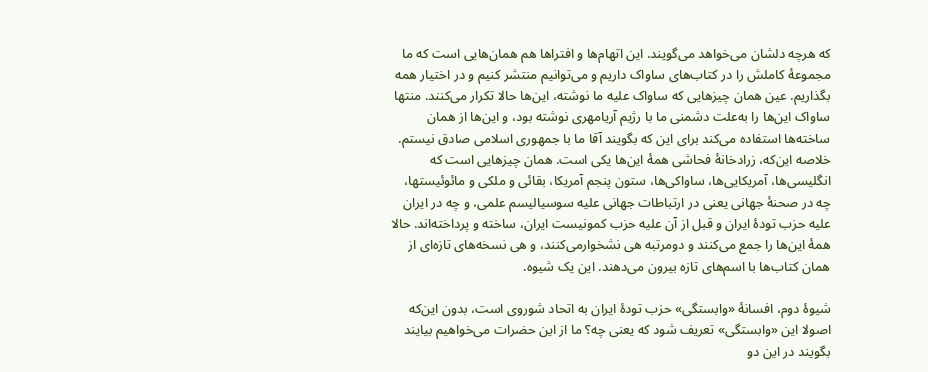که هرچه دلشان می‌خواهد می‌گویند. این اتهام‌ها و افتراها هم همان‌هایی است که ما مجموعهٔ کاملش را در کتاب‌های ساواک داریم و می‌توانیم منتشر کنیم و در اختیار همه بگذاریم. عین همان چیزهایی که ساواک علیه ما نوشته، این‌ها حالا تکرار می‌کنند. منتها ساواک این‌ها را به‌علت دشمنی ما با رژیم آریامهری نوشته بود، و این‌ها از همان ساخته‌ها استفاده می‌کند برای این که بگویند آقا ما با جمهوری اسلامی صادق نیستم. خلاصه این‌که، زرادخانهٔ فحاشی همهٔ این‌ها یکی است. همان چیزهایی است که انگلیسی‌ها، آمریکایی‌ها، ساواکی‌ها، ستون پنجم آمریکا، بقائی و ملکی و مائوئیستها، چه در صحنهٔ جهانی یعنی در ارتباطات جهانی علیه سوسیالیسم علمی، و چه در ایران علیه حزب تودهٔ ایران و قبل از آن علیه حزب کمونیست ایران، ساخته و پرداخته‌اند. حالا همهٔ این‌ها را جمع می‌کنند و دومرتبه هی نشخوارمی‌کنند، و هی نسخه‌های تازه‌ای از همان کتاب‌ها با اسم‌های تازه بیرون می‌دهند. این یک شیوه.

شیوهٔ دوم، افسانهٔ «وابستگی» حزب تودهٔ ایران به اتحاد شوروی است، بدون این‌که اصولا این «وابستگی» تعریف شود که یعنی چه؟ ما از این حضرات می‌خواهیم بیایند بگویند در این دو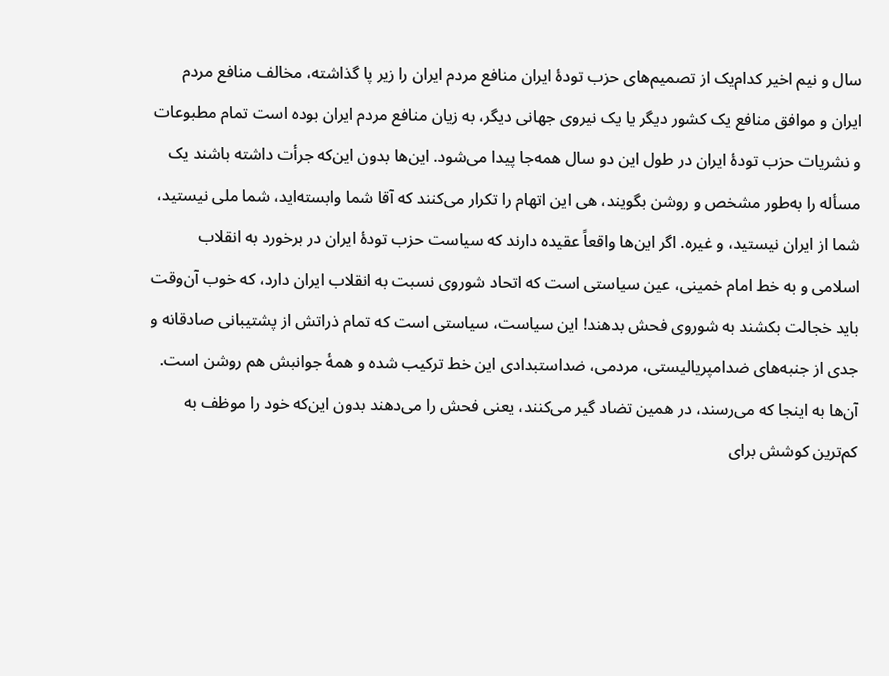سال ‌و نیم اخیر کدام‌یک از تصمیم‌های حزب تودهٔ ایران منافع مردم ایران را زیر پا گذاشته، مخالف منافع مردم ایران و موافق منافع یک کشور دیگر یا یک نیروی جهانی دیگر، به زیان منافع مردم ایران بوده است تمام مطبوعات و نشریات حزب تودهٔ ایران در طول این دو سال همه‌جا پیدا می‌شود. این‌ها بدون این‌که جرأت داشته باشند یک مسأله را به‌طور مشخص و روشن بگویند، هی این اتهام را تکرار می‌کنند که آقا شما وابسته‌اید، شما ملی نیستید، شما از ایران نیستید، و غیره. اگر این‌ها واقعاً عقیده دارند که سیاست حزب تودهٔ ایران در برخورد به انقلاب اسلامی و به خط امام خمینی، عین سیاستی است که اتحاد شوروی نسبت به انقلاب ایران دارد، که خوب آن‌وقت باید خجالت بکشند به شوروی فحش بدهند! این سیاست، سیاستی است که تمام ذراتش از پشتیبانی صادقانه و جدی از جنبه‌های ضدامپریالیستی، مردمی، ضداستبدادی این خط ترکیب شده و همهٔ جوانبش هم روشن است. آن‌ها به اینجا که می‌رسند، در همین تضاد گیر می‌کنند، یعنی فحش را می‌دهند بدون این‌که خود را موظف به کم‌ترین کوشش برای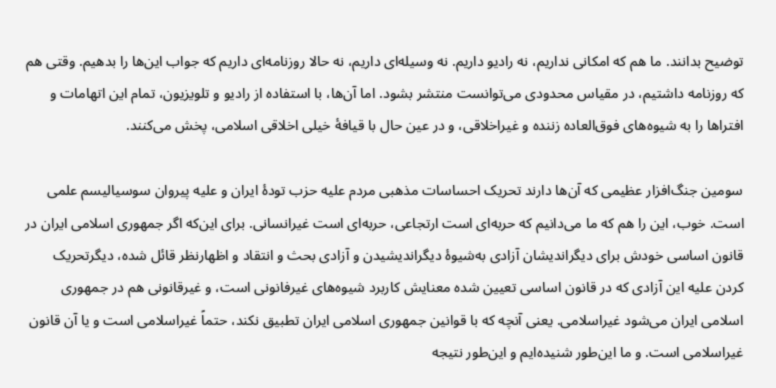توضیح بدانند. ما هم که امکانی نداریم، نه رادیو داریم. نه وسیله‌ای داریم، نه حالا روزنامه‌ای داریم که جواب این‌ها را بدهیم. وقتی هم که روزنامه داشتیم، در مقیاس محدودی می‌توانست منتشر بشود. اما آن‌ها، با استفاده از رادیو و تلویزیون، تمام این اتهامات و افتراها را به شیوه‌های فوق‌العاده زننده و غیراخلاقی، و در عین حال با قیافهٔ خیلی اخلاقی اسلامی، پخش می‌کنند.

سومین جنگ‌افزار عظیمی که آن‌ها دارند تحریک احساسات مذهبی مردم علیه حزب تودهٔ ایران و علیه پیروان سوسیالیسم علمی است. خوب، این را هم که ما می‌دانیم که حربه‌ای است ارتجاعی، حربه‌ای است غیرانسانی. برای این‌که اگر جمهوری اسلامی ایران در قانون اساسی خودش برای دیگراندیشان آزادی به‌شیوهٔ دیگراندیشیدن و آزادی بحث و انتقاد و اظهارنظر قائل شده، دیگرتحریک کردن علیه این آزادی که در قانون اساسی تعیین شده معنایش کاربرد شیوه‌های غیرفانونی است، و غیرقانونی هم در جمهوری اسلامی ایران می‌شود غیراسلامی. یعنی آنچه که با قوانین جمهوری اسلامی ایران تطبیق نکند، حتماً غیراسلامی است و یا آن قانون غیراسلامی است. و ما این‌طور شنیده‌ایم و این‌طور نتیجه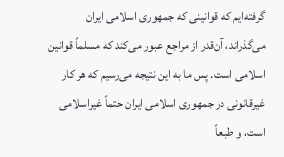گرفته‌ایم که قوانینی که جمهوری اسلامی ایران می‌گذراند، آن‌قدر از مراجع عبور می‌کند که مسلماً قوانین اسلامی است. پس ما به این نتیجه می‌رسیم که هر کار غیرقانونی در جمهوری اسلامی ایران حتماً غیراسلامی است، و طبعاً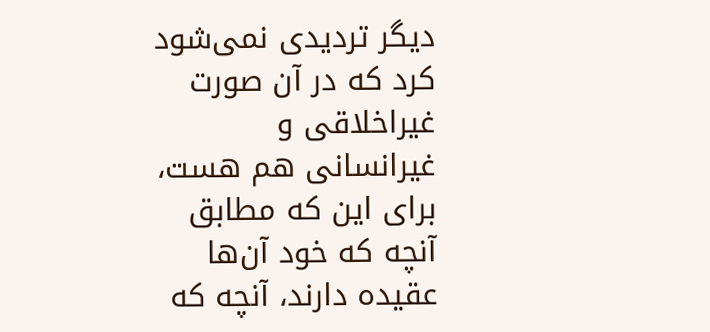دیگر تردیدی نمی‌شود کرد که در آن صورت غیراخلاقی و غیرانسانی هم هست، برای این که مطابق آنچه که خود آن‌ها عقیده دارند، آنچه که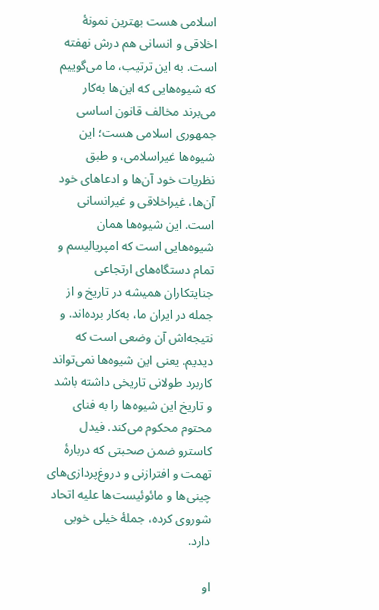اسلامی هست بهترین نمونهٔ اخلاقی و انسانی هم درش نهفته است. به این ترتیب، ما می‌گوییم که شیوه‌هایی که این‌ها به‌کار می‌برند مخالف قانون اساسی جمهوری اسلامی هست؛ این شیوه‌ها غیراسلامی، و طبق نظریات خود آن‌ها و ادعاهای خود آن‌ها، غیراخلاقی و غیرانسانی است. این شیوه‌ها همان شیوه‌هایی است که امپریالیسم و تمام دستگاه‌های ارتجاعی جنایتکاران همیشه در تاریخ و از جمله در ایران ما، به‌کار برده‌اند. و نتیجه‌اش آن وضعی است که دیدیم. یعنی این شیوه‌ها نمی‌تواند کاربرد طولانی تاریخی داشته باشد و تاریخ این شیوه‌ها را به فنای محتوم محکوم می‌کند. فیدل کاسترو ضمن صحبتی که دربارهٔ تهمت و افترازنی و دروغ‌پردازی‌های چینی‌ها و مائوئیست‌ها علیه اتحاد شوروی کرده، جملهٔ خیلی خوبی دارد.

او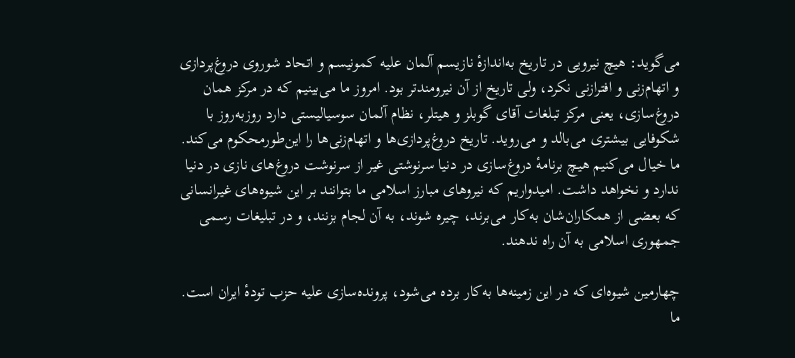می‌گوید: هیچ نیرویی در تاریخ به‌اندازهٔ نازیسم آلمان علیه کمونیسم و اتحاد شوروی دروغ‌پردازی و اتهام‌زنی و افترازنی نکرد، ولی تاریخ از آن نیرومندتر بود. امروز ما می‌بینیم که در مرکز همان دروغ‌سازی، یعنی مرکز تبلغات آقای گوبلز و هیتلر، نظام آلمان سوسیالیستی دارد روزبه‌روز با شکوفایی بیشتری می‌بالد و می‌روید. تاریخ دروغ‌پردازی‌ها و اتهام‌زنی‌ها را این‌طورمحکوم می‌کند. ما خیال می‌کنیم هیچ برنامهٔ دروغ‌سازی در دنیا سرنوشتی غیر از سرنوشت دروغ‌های نازی در دنیا ندارد و نخواهد داشت. امیدواریم که نیروهای مبارز اسلامی ما بتوانند بر این شیوه‌های غیرانسانی که بعضی از همکاران‌شان به‌کار می‌برند، چیره شوند، به آن لجام بزنند، و در تبلیغات رسمی جمهوری اسلامی به آن راه ندهند.

چهارمین شیوه‌ای که در این زمینه‌ها به‌کار برده می‌شود، پرونده‌سازی علیه حزب تودهٔ ایران است. ما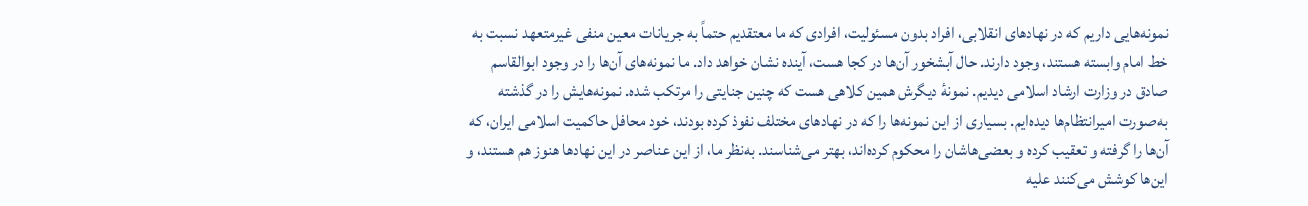نمونه‌هایی داریم که در نهادهای انقلابی، افراد بدون مسئولیت، افرادی که ما معتقدیم حتماً به جریانات معین منفی غیرمتعهد نسبت به خط امام وابسته هستند، وجود دارند. حال آبشخور آن‌ها در کجا هست، آینده نشان خواهد داد. ما نمونه‌های آن‌ها را در وجود ابوالقاسم صادق در وزارت ارشاد اسلامی دیدیم. نمونهٔ دیگرش همین کلاهی هست که چنین جنایتی را مرتکب شده. نمونه‌هایش را در گذشته به‌صورت امیرانتظام‌ها دیده‌ایم. بسیاری از این نمونه‌ها را که در نهادهای مختلف نفوذ کرده بودند، خود محافل حاکمیت اسلامی ایران، که آن‌ها را گرفته و تعقیب کرده و بعضی‌هاشان را محکوم کرده‌اند، بهتر می‌شناسند. به‌نظر ما، از این عناصر در این نهادها هنوز هم هستند، و این‌ها کوشش می‌کنند علیه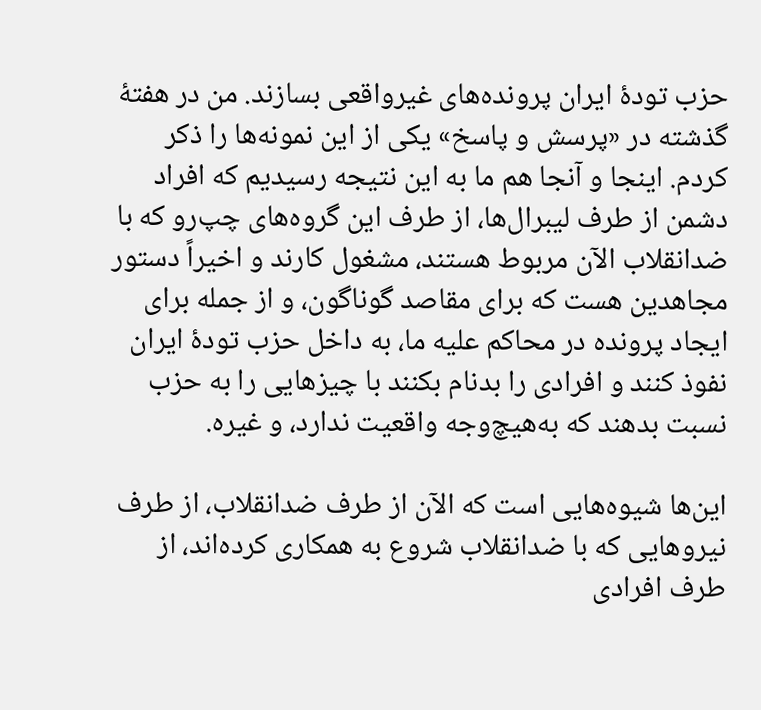حزب تودهٔ ایران پرونده‌های غیرواقعی بسازند. من در هفتهٔ گذشته در «پرسش و پاسخ» یکی از این نمونه‌ها را ذکر کردم. اینجا و آنجا هم ما به این نتیجه رسیدیم که افراد دشمن از طرف لیبرال‌ها، از طرف این گروه‌های چپ‌رو که با ضدانقلاب الآن مربوط هستند، مشغول کارند و اخیراً دستور مجاهدین هست که برای مقاصد گوناگون، و از جمله برای ایجاد پرونده در محاکم علیه ما، به داخل حزب تودهٔ ایران نفوذ کنند و افرادی را بدنام بکنند با چیزهایی را به حزب نسبت بدهند که به‌هیچ‌وجه واقعیت ندارد، و غیره.

این‌ها شیوه‌هایی است که الآن از طرف ضدانقلاب، از طرف نیروهایی که با ضدانقلاب شروع به همکاری کرده‌اند، از طرف افرادی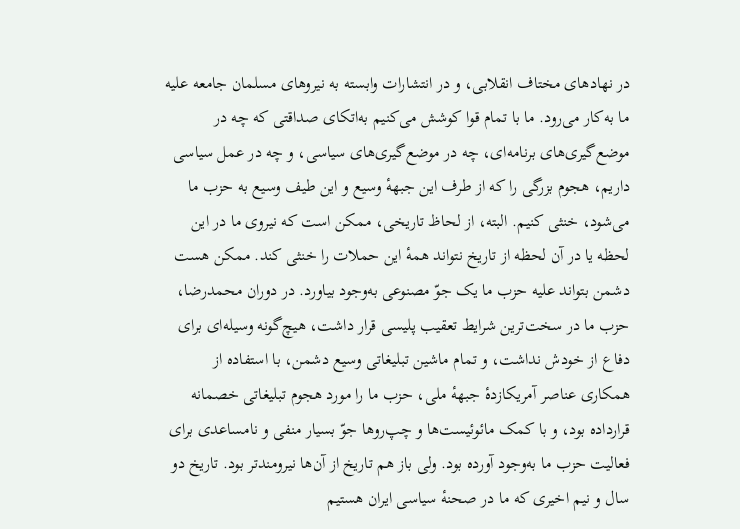در نهادهای مختاف انقلابی، و در انتشارات وابسته به نیروهای مسلمان جامعه علیه ما به‌کار می‌رود. ما با تمام قوا کوشش می‌کنیم به‌اتکای صداقتی که چه در موضع‌گیری‌های برنامه‌ای، چه در موضع‌گیری‌های سیاسی، و چه در عمل سیاسی داریم، هجوم بزرگی را که از طرف این جبههٔ وسیع و این طیف وسیع به حزب ما می‌شود، خنثی کنیم. البته، از لحاظ تاریخی، ممکن است که نیروی ما در این لحظه یا در آن لحظه از تاریخ نتواند همهٔ این حملات را خنثی کند. ممکن هست دشمن بتواند علیه حزب ما یک جوّ مصنوعی به‌وجود بیاورد. در دوران محمدرضا، حزب ما در سخت‌ترین شرایط تعقیب پلیسی قرار داشت، هیچ‌گونه وسیله‌ای برای دفاع از خودش نداشت، و تمام ماشین تبلیغاتی وسیع دشمن، با استفاده از همکاری عناصر آمریکا‌زدهٔ جبههٔ ملی، حزب ما را مورد هجوم تبلیغاتی خصمانه قرارداده بود، و با کمک مائوئیست‌ها و چپ‌روها جوّ بسیار منفی و نامساعدی برای فعالیت حزب ما به‌وجود آورده بود. ولی باز هم تاریخ از آن‌ها نیرومندتر بود. تاریخ دو سال و نیم اخیری که ما در صحنهٔ سیاسی ایران هستیم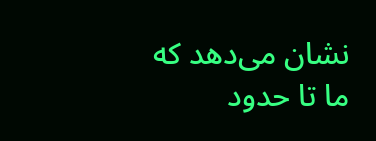نشان می‌دهد که ما تا حدود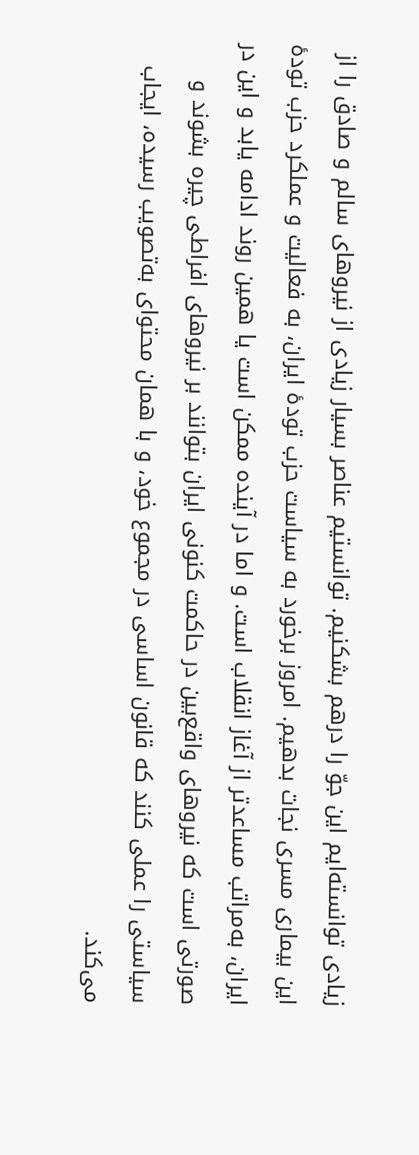زیادی توانسته‌ایم این جوّ را درهم بشکنیم. توانستیم عناصر بسیار زیادی از نیروهای سالم و صادق را از این بیماری مسری نجات بدهیم. امروز برخورد به سیاست حزب تودهٔ ایران، به فعالیت و عملکرد حزب تودهٔ ایران، به‌مراتب مساعدتر از آغاز انقلاب است. و اما در آینده ممکن است یا همین روند ادامه یابد و این در صورتی است که نیروهای واقع‌بین در حاکمت کنونی ایران بتوانند بر نیروهای افراطی چیره بشوند و سیاستی را عملی کنند که قانون اساسی در مجموع خود، و با همان محتوای به‌تصویب رسیده، ایجاب می‌کند.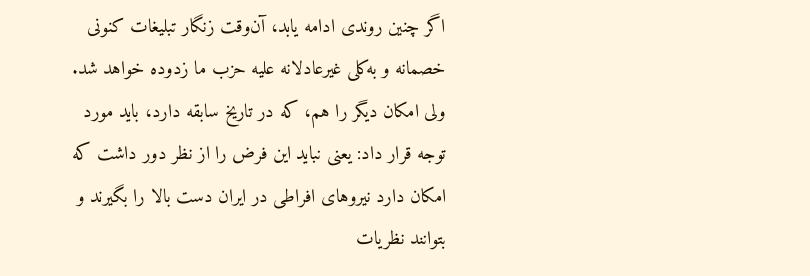اگر چنین روندی ادامه یابد، آن‌وقت زنگار تبلیغات کنونی خصمانه و به‌کلی غیرعادلانه علیه حزب ما زدوده خواهد شد. ولی امکان دیگر را هم، که در تاریخ سابقه دارد، باید مورد توجه قرار داد: یعنی نباید این فرض را از نظر دور داشت که امکان دارد نیروهای افراطی در ایران دست بالا را بگیرند و بتوانند نظریات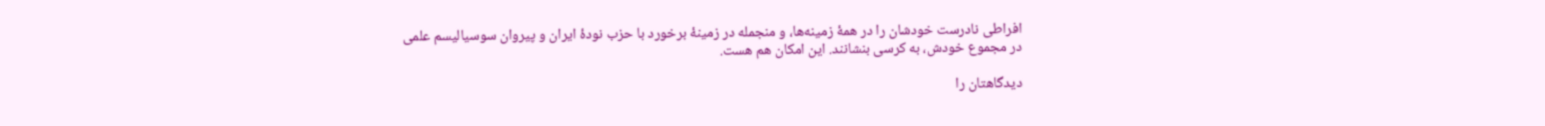افراطی نادرست خودشان را در همهٔ زمینه‌ها، و منجمله در زمینهٔ برخورد با حزب نودهٔ ایران و پیروان سوسیالیسم علمی در مجموع خودش، به کرسی بنشانند. این امکان هم هست.

دیدگاهتان را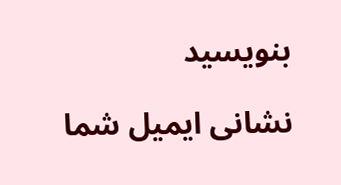بنویسید

نشانی ایمیل شما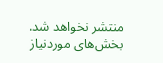منتشر نخواهد شد. بخش‌های موردنیاز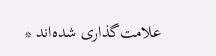علامت‌گذاری شده‌اند *